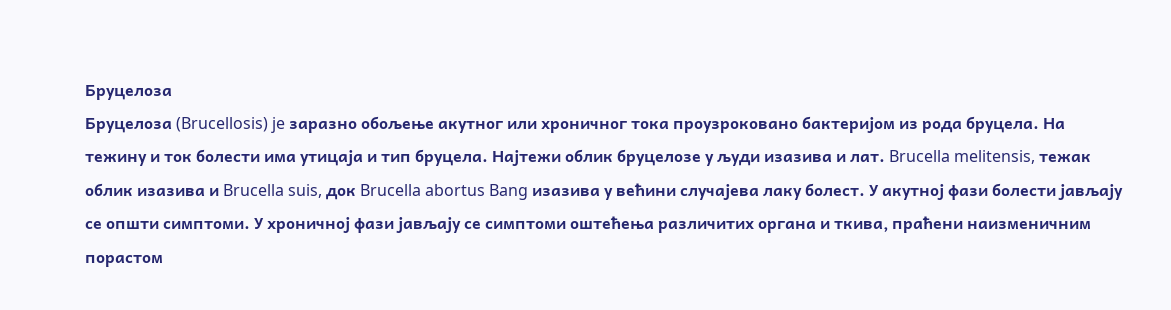Бруцелоза
Бруцелоза (Brucellosis) je заразно обољење акутног или хроничног тока проузроковано бактеријом из рода бруцела. На тежину и ток болести има утицаја и тип бруцела. Најтежи облик бруцелозе у људи изазива и лат. Brucella melitensis, тежак облик изазива и Brucella suis, док Brucella abortus Bang изазива у већини случајева лаку болест. У акутној фази болести јављају се општи симптоми. У хроничној фази јављају се симптоми оштећења различитих органа и ткива, праћени наизменичним порастом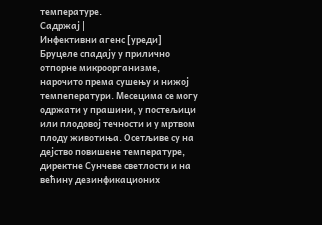температуре.
Садржај |
Инфективни агенс [уреди]
Бруцеле спадају у прилично отпорне микроорганизме, нарочито према сушењу и нижој темпеператури. Месецима се могу одржати у прашини, у постељици или плодовој течности и у мртвом плоду животиња. Осетљиве су на дејство повишене температуре, директне Сунчеве светлости и на већину дезинфикационих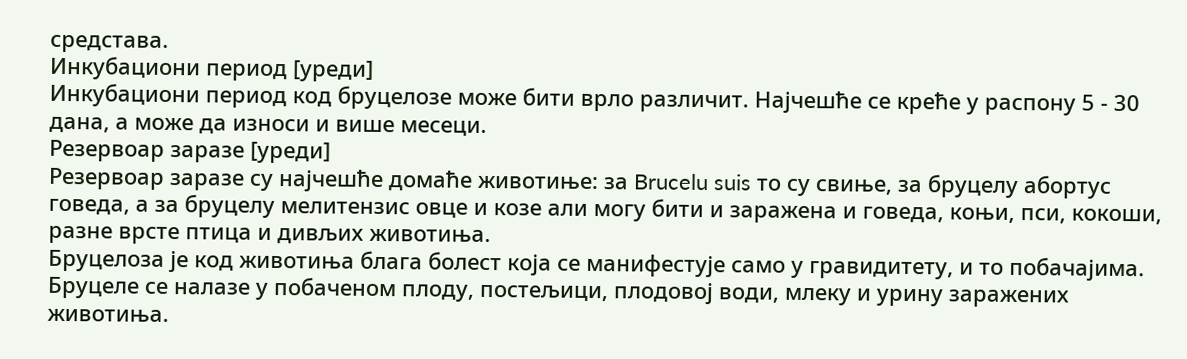средстава.
Инкубациони период [уреди]
Инкубациони период код бруцелозе може бити врло различит. Најчешће се креће у распону 5 - 30 дана, а може да износи и више месеци.
Резервоар заразе [уреди]
Резервоар заразе су најчешће домаће животиње: за Brucelu suis то су свиње, за бруцелу абортус говеда, а за бруцелу мелитензис овце и козе али могу бити и заражена и говеда, коњи, пси, кокоши, разне врсте птица и дивљих животиња.
Бруцелоза је код животиња блага болест која се манифестује само у гравидитету, и то побачајима. Бруцеле се налазе у побаченом плоду, постељици, плодовој води, млеку и урину заражених животиња.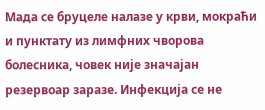Мада се бруцеле налазе у крви, мокраћи и пунктату из лимфних чворова болесника, човек није значајан резервоар заразе. Инфекција се не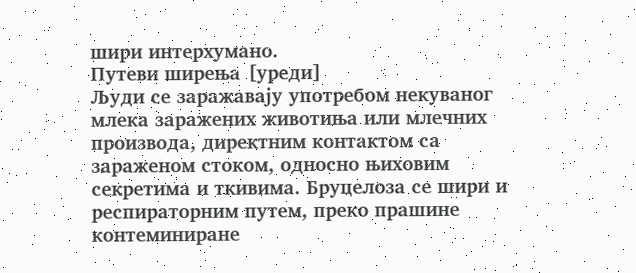шири интерхумано.
Путеви ширења [уреди]
Људи се заражавају употребом некуваног млека заражених животиња или млечних производа, директним контактом са зараженом стоком, односно њиховим секретима и ткивима. Бруцелоза се шири и респираторним путем, преко прашине контеминиране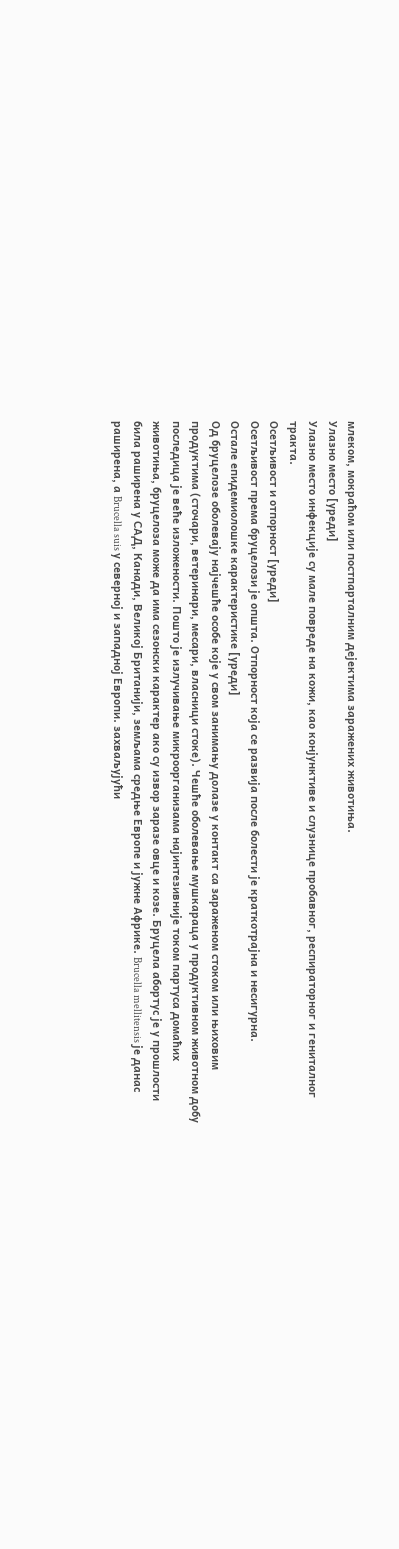млеком, мокраћом или постпарталним дејектима заражених животиња.
Улазно место [уреди]
Улазно место инфекције су мале повреде на кожи, као конјунктиве и слузнице пробавног, респираторног и гениталног тракта.
Осетљивост и отпорност [уреди]
Осетљивост према бруцелози је општа. Отпорност која се развија после болести је краткотрајна и несигурна.
Остале епидемиолошке карактеристике [уреди]
Од бруцелозе оболевају најчешће особе које у свом занимању долазе у контакт са зараженом стоком или њиховим продуктима (сточари, ветеринари, месари, власници стоке). Чешће оболевање мушкараца у продуктивном животном добу последица је веће изложености. Пошто је излучивање микроорганизама најинтезивније током партуса домаћих животиња, бруцелоза може да има сезонски карактер ако су извор заразе овце и козе. Бруцела абортус је у прошлости била раширена у САД, Канади, Великој Британији, земљама средње Европе и јужне Африке. Brucella mellitensis је данас раширена, а Brucella suis у северној и западној Европи. захваљујући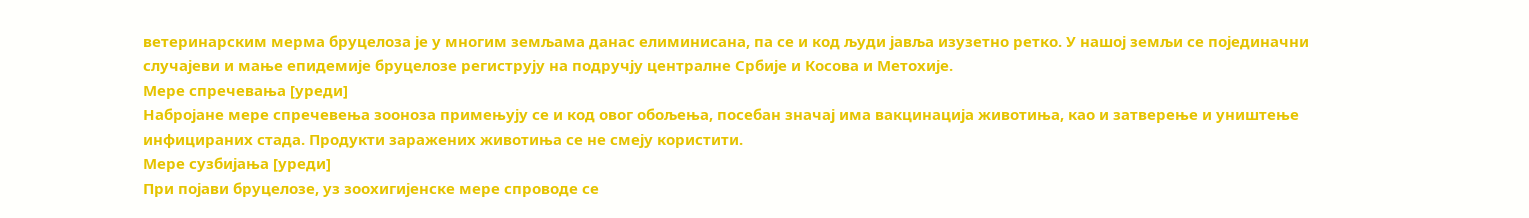ветеринарским мерма бруцелоза је у многим земљама данас елиминисана, па се и код људи јавља изузетно ретко. У нашој земљи се појединачни случајеви и мање епидемије бруцелозе региструју на подручју централне Србије и Косова и Метохије.
Мере спречевања [уреди]
Набројане мере спречевења зооноза примењују се и код овог обољења, посебан значај има вакцинација животиња, као и затверење и уништење инфицираних стада. Продукти заражених животиња се не смеју користити.
Мере сузбијања [уреди]
При појави бруцелозе, уз зоохигијенске мере спроводе се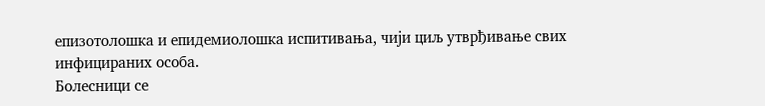епизотолошка и епидемиолошка испитивања, чији циљ утврђивање свих инфицираних особа.
Болесници се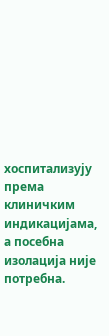хоспитализују према клиничким индикацијама, а посебна изолација није потребна.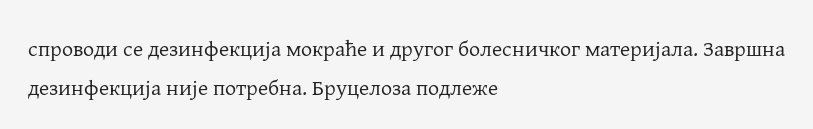спроводи се дезинфекција мокраће и другог болесничког материјала. Завршна дезинфекција није потребна. Бруцелоза подлеже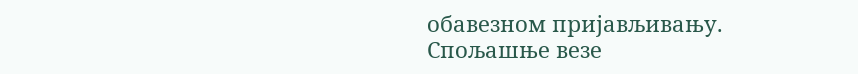обавезном пријављивању.
Спољашње везе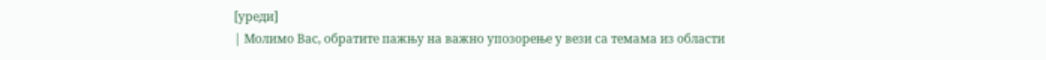[уреди]
| Молимо Вас, обратите пажњу на важно упозорење у вези са темама из области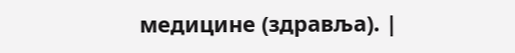медицине (здравља). |